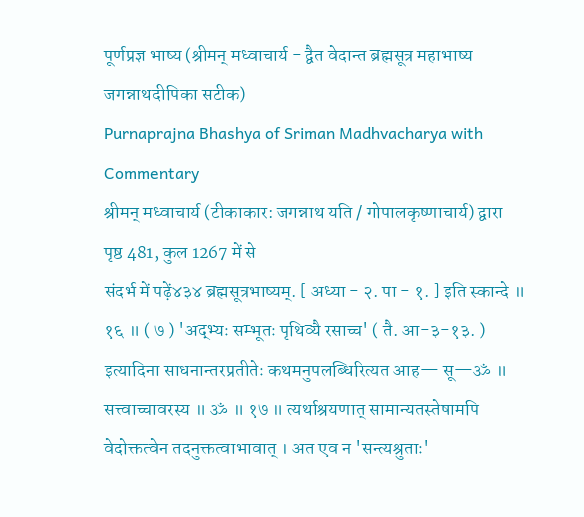पूर्णप्रज्ञ भाष्य (श्रीमन् मध्वाचार्य - द्वैत वेदान्त ब्रह्मसूत्र महाभाष्य जगन्नाथदीपिका सटीक)
Purnaprajna Bhashya of Sriman Madhvacharya with Commentary
श्रीमन् मध्वाचार्य (टीकाकार: जगन्नाथ यति / गोपालकृष्णाचार्य) द्वारा
पृष्ठ 481, कुल 1267 में से
संदर्भ में पढ़ें४३४ ब्रह्मसूत्रभाष्यम्. [ अध्या - २. पा - १. ] इति स्कान्दे ॥ १६ ॥ ( ७ ) 'अद्भ्यः सम्भूतः पृथिव्यै रसाच्च' ( तै. आ-३-१३. ) इत्यादिना साधनान्तरप्रतीतेः कथमनुपलब्धिरित्यत आह— सू—ॐ ॥ सत्त्वाच्चावरस्य ॥ ॐ ॥ १७ ॥ त्यर्थाश्रयणात् सामान्यतस्तेषामपि वेदोक्तत्वेन तदनुक्तत्वाभावात् । अत एव न 'सन्त्यश्रुताः'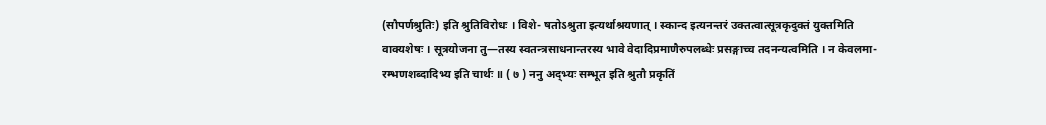(सौपर्णश्रुतिः) इति श्रुतिविरोधः । विशे- षतोऽश्रुता इत्यर्थाश्रयणात् । स्कान्द इत्यनन्तरं उक्तत्वात्सूत्रकृदुक्तं युक्तमिति वाक्यशेषः । सूत्रयोजना तु—तस्य स्वतन्त्रसाधनान्तरस्य भावे वेदादिप्रमाणैरुपलब्धेः प्रसङ्गाच्च तदनन्यत्वमिति । न केवलमा- रम्भणशब्दादिभ्य इति चार्थः ॥ ( ७ ) ननु अद्भ्यः सम्भूत इति श्रुतौ प्रकृतिं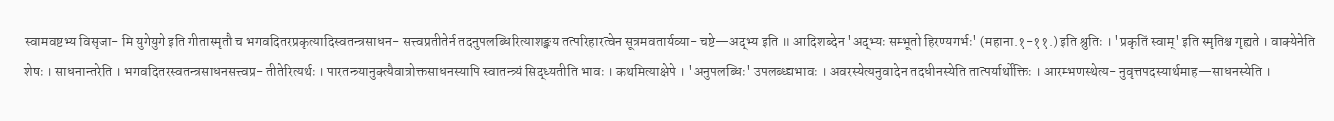स्वामवष्टभ्य विसृजा- मि युगेयुगे इति गीतास्मृतौ च भगवदितरप्रकृत्यादिस्वतन्त्रसाधन- सत्त्वप्रतीतेर्न तदनुपलब्धिरित्याशङ्क्य तत्परिहारत्वेन सूत्रमवतार्यव्या- चष्टे—अद्भ्य इति ॥ आदिशब्देन 'अद्भ्यः सम्भूतो हिरण्यगर्भः' (महाना.१-११.) इति श्रुतिः । 'प्रकृतिं स्वाम्' इति स्मृतिश्च गृह्यते । वाक्येनेति शेषः । साधनान्तरेति । भगवदितरस्वतन्त्रसाधनसत्त्वप्र- तीतेरित्यर्थः । पारतन्त्र्यानुक्त्यैवात्रोक्तसाधनस्यापि स्वातन्त्र्यं सिद्ध्यतीति भावः । कथमित्याक्षेपे । 'अनुपलब्धिः' उपलब्ध्द्यभावः । अवरस्येत्यनुवादेन तदधीनस्येति तात्पर्यार्थोक्तिः । आरम्भणस्थेत्य- नुवृत्तपदस्यार्थमाह—साधनस्येति ।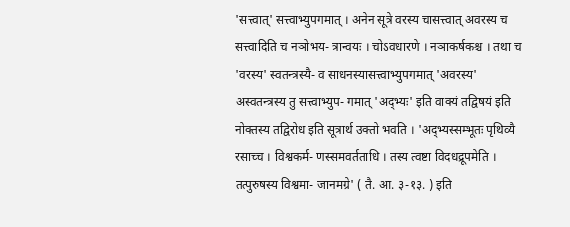'सत्त्वात्' सत्त्वाभ्युपगमात् । अनेन सूत्रे वरस्य चासत्त्वात् अवरस्य च सत्त्वादिति च नञोभय- त्रान्वयः । चोऽवधारणे । नञाकर्षकश्च । तथा च 'वरस्य' स्वतन्त्रस्यै- व साधनस्यासत्त्वाभ्युपगमात् 'अवरस्य' अस्वतन्त्रस्य तु सत्त्वाभ्युप- गमात् 'अद्भ्यः' इति वाक्यं तद्विषयं इति नोक्तस्य तद्विरोध इति सूत्रार्थ उक्तो भवति । 'अद्भ्यस्सम्भूतः पृथिव्यै रसाच्च । विश्वकर्म- णस्समवर्तताधि । तस्य त्वष्टा विदधद्रूपमेति । तत्पुरुषस्य विश्वमा- जानमग्रे' ( तै. आ. ३-१३. ) इति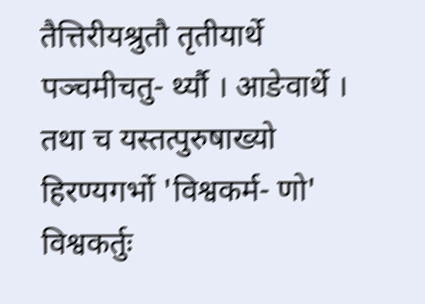तैत्तिरीयश्रुतौ तृतीयार्थे पञ्चमीचतु- र्थ्यौ । आङेवार्थे । तथा च यस्तत्पुरुषाख्यो हिरण्यगर्भो 'विश्वकर्म- णो' विश्वकर्तुः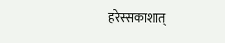हरेस्सकाशात्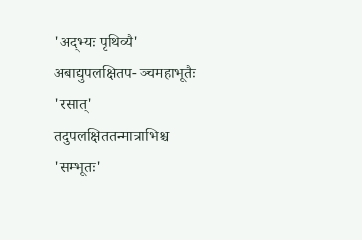'अद्भ्यः पृथिव्यै' अबाद्युपलक्षितप- ञ्चमहाभूतैः 'रसात्' तदुपलक्षिततन्मात्राभिश्च 'सम्भूतः'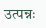उत्पन्नः